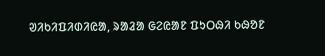ᱣᱤᱠᱤᱯᱤᱰᱤᱭᱟ, ᱨᱟᱲᱟ ᱜᱮᱭᱟᱱ ᱯᱩᱛᱷᱤ ᱠᱷᱚᱱ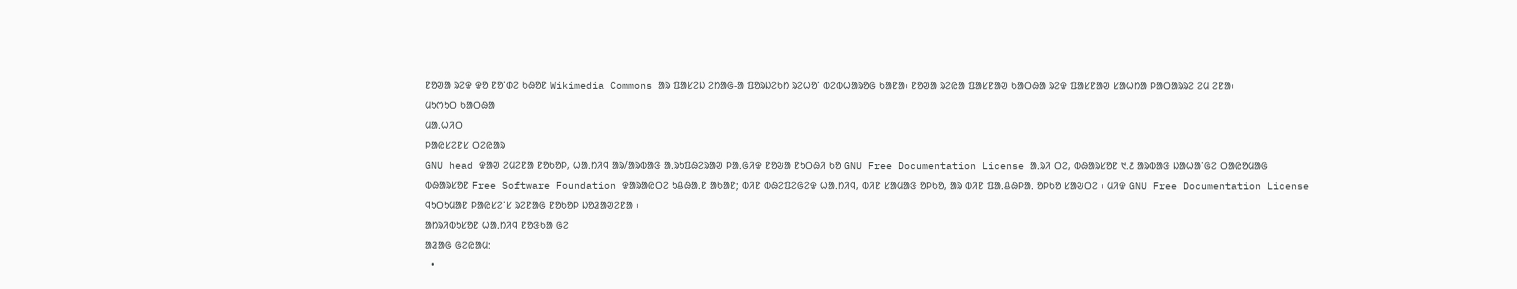ᱱᱚᱣᱟ ᱨᱮᱫ ᱫᱚ ᱱᱚᱸᱰᱮ ᱠᱷᱚᱱ Wikimedia Commons ᱟᱨ ᱯᱟᱥᱮᱡ ᱮᱴᱟᱜ-ᱟ ᱯᱚᱨᱡᱮᱠᱴ ᱨᱮᱦᱚᱸ ᱵᱮᱵᱦᱟᱨᱚᱜ ᱠᱟᱱᱟ᱾ ᱱᱚᱣᱟ ᱨᱮᱭᱟ ᱯᱟᱥᱱᱟᱣ ᱠᱟᱛᱷᱟ ᱨᱮᱫ ᱯᱟᱥᱱᱟᱣ ᱥᱟᱦᱴᱟ ᱞᱟᱛᱟᱨᱨᱮ ᱮᱢ ᱮᱱᱟ᱾
ᱢᱩᱬᱩᱛ ᱠᱟᱛᱷᱟ
ᱢᱟᱹᱦᱤᱛ
ᱞᱟᱭᱥᱮᱱᱥ ᱛᱮᱭᱟᱨ
GNU head ᱫᱟᱣ ᱮᱢᱮᱱᱟ ᱱᱚᱠᱚᱞ, ᱦᱟᱹᱴᱤᱧ ᱟᱨ/ᱟᱨᱵᱟᱝ ᱟᱹᱨᱩᱯᱷᱮᱨᱟᱣ ᱞᱟᱹᱜᱤᱫ ᱱᱚᱶᱟ ᱱᱩᱛᱷᱤ ᱠᱚ GNU Free Documentation License ᱟᱹᱨᱤ ᱛᱮ, ᱵᱷᱟᱨᱥᱚᱱ ᱑.᱒ ᱟᱨᱵᱟᱝ ᱡᱟᱦᱟᱸᱜᱮ ᱛᱟᱭᱚᱢᱟᱜ ᱵᱷᱟᱨᱥᱚᱱ Free Software Foundation ᱫᱟᱨᱟᱭᱛᱮ ᱩᱪᱷᱟᱹᱱ ᱟᱠᱟᱱ; ᱵᱤᱱ ᱵᱷᱮᱯᱮᱜᱮᱫ ᱦᱟᱹᱴᱤᱧ, ᱵᱤᱱ ᱥᱟᱢᱟᱝ ᱚᱞᱠᱚ, ᱟᱨ ᱵᱤᱱ ᱯᱟᱹᱪᱷᱞᱟᱹ ᱚᱞᱠᱚ ᱥᱟᱶᱛᱮ ᱾ ᱢᱤᱫ GNU Free Documentation License ᱧᱩᱛᱩᱢᱟᱱ ᱞᱟᱭᱥᱮᱸᱥ ᱨᱮᱱᱟᱜ ᱱᱚᱠᱚᱞ ᱡᱚᱲᱟᱣᱮᱱᱟ ᱾
ᱟᱴᱨᱤᱵᱩᱥᱚᱱ ᱦᱟᱹᱴᱤᱧ ᱱᱚᱝᱠᱟ ᱜᱮ
ᱟᱲᱟᱜ ᱜᱮᱭᱟᱢ:
  •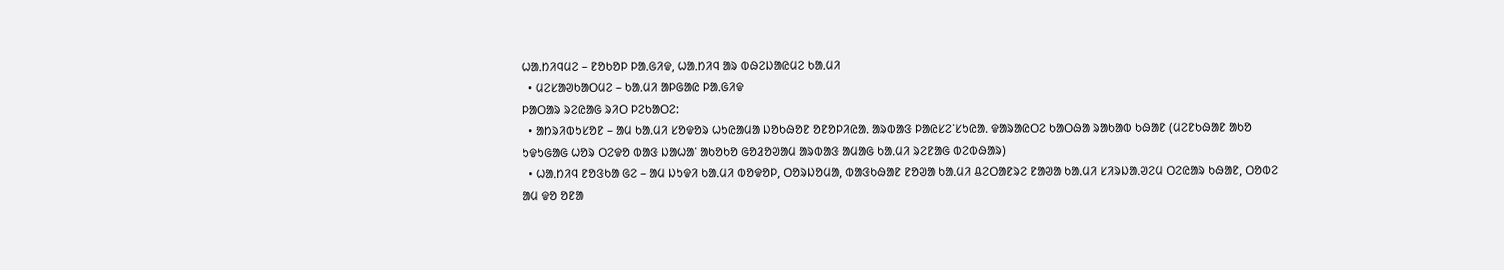ᱦᱟᱹᱴᱤᱧᱢᱮ – ᱱᱚᱠᱚᱞ ᱞᱟᱹᱜᱤᱫ, ᱦᱟᱹᱴᱤᱧ ᱟᱨ ᱵᱷᱮᱡᱟᱭᱢᱮ ᱠᱟᱹᱢᱤ
  • ᱢᱮᱥᱟᱣᱠᱟᱛᱢᱮ – ᱠᱟᱹᱢᱤ ᱟᱞᱜᱟᱭ ᱞᱟᱹᱜᱤᱫ
ᱞᱟᱛᱟᱨ ᱨᱮᱭᱟᱜ ᱨᱤᱛ ᱞᱮᱠᱟᱛᱮ:
  • ᱟᱴᱨᱤᱵᱩᱥᱚᱱ – ᱟᱢ ᱠᱟᱹᱢᱤ ᱥᱚᱫᱚᱨ ᱦᱩᱭᱟᱢᱟ ᱡᱚᱠᱷᱚᱱ ᱚᱱᱚᱞᱤᱭᱟᱹ ᱟᱨᱵᱟᱝ ᱞᱟᱭᱥᱮᱸᱥᱩᱭᱟᱹ ᱫᱟᱨᱟᱭᱛᱮ ᱠᱟᱛᱷᱟ ᱨᱟᱠᱟᱵ ᱠᱷᱟᱱ (ᱢᱮᱱᱠᱷᱟᱱ ᱟᱠᱚ ᱩᱫᱩᱜᱟᱜ ᱦᱚᱨ ᱛᱮᱫᱚ ᱵᱟᱝ ᱡᱟᱦᱟᱸ ᱟᱠᱚᱠᱚ ᱜᱚᱲᱚᱣᱟᱢ ᱟᱨᱵᱟᱝ ᱟᱢᱟᱜ ᱠᱟᱹᱢᱤ ᱨᱮᱱᱟᱜ ᱵᱮᱵᱷᱟᱨ)
  • ᱦᱟᱹᱴᱤᱧ ᱱᱚᱝᱠᱟ ᱜᱮ – ᱟᱢ ᱡᱩᱫᱤ ᱠᱟᱹᱢᱤ ᱵᱚᱫᱚᱞ, ᱛᱚᱨᱡᱚᱢᱟ, ᱵᱟᱝᱠᱷᱟᱱ ᱱᱚᱣᱟ ᱠᱟᱹᱢᱤ ᱪᱮᱛᱟᱱᱨᱮ ᱱᱟᱣᱟ ᱠᱟᱹᱢᱤ ᱥᱤᱨᱡᱟᱹᱣᱮᱢ ᱛᱮᱭᱟᱨ ᱠᱷᱟᱱ, ᱛᱚᱵᱮ ᱟᱢ ᱫᱚ ᱚᱱᱟ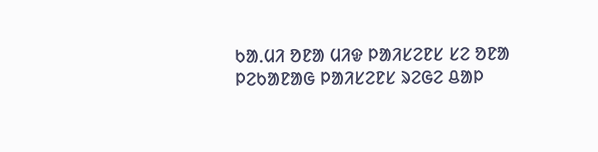ᱠᱟᱹᱢᱤ ᱚᱱᱟ ᱢᱤᱫ ᱞᱟᱤᱥᱮᱱᱥ ᱥᱮ ᱚᱱᱟ ᱞᱮᱠᱟᱱᱟᱜ ᱞᱟᱤᱥᱮᱱᱥ ᱨᱮᱜᱮ ᱪᱟᱞ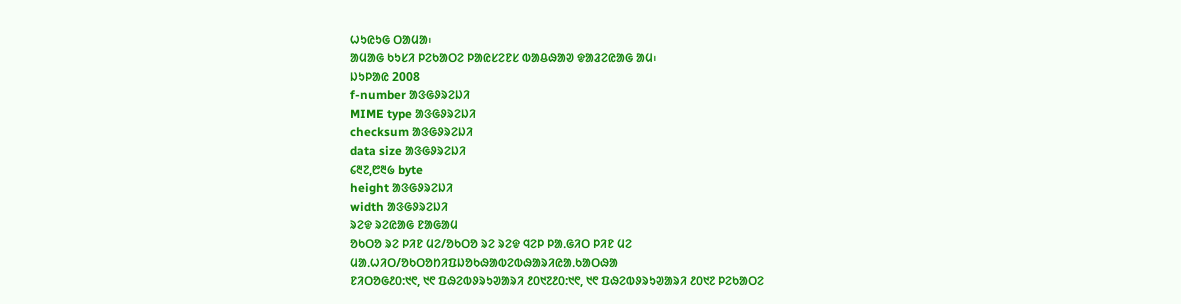ᱦᱩᱭᱩᱜ ᱛᱟᱢᱟ᱾
ᱟᱢᱟᱜ ᱠᱩᱥᱤ ᱞᱮᱠᱟᱛᱮ ᱞᱟᱭᱥᱮᱱᱥ ᱵᱟᱪᱷᱟᱣ ᱫᱟᱲᱮᱭᱟᱜ ᱟᱢ᱾
ᱡᱩᱞᱟᱭ 2008
f-number ᱟᱝᱜᱽᱨᱮᱡᱤ
MIME type ᱟᱝᱜᱽᱨᱮᱡᱤ
checksum ᱟᱝᱜᱽᱨᱮᱡᱤ
data size ᱟᱝᱜᱽᱨᱮᱡᱤ
᱔᱓᱗,᱘᱓᱙ byte
height ᱟᱝᱜᱽᱨᱮᱡᱤ
width ᱟᱝᱜᱽᱨᱮᱡᱤ
ᱨᱮᱫ ᱨᱮᱭᱟᱜ ᱱᱟᱜᱟᱢ
ᱚᱠᱛᱚ ᱨᱮ ᱞᱤᱱ ᱢᱮ/ᱚᱠᱛᱚ ᱨᱮ ᱨᱮᱫ ᱧᱮᱞ ᱞᱟᱹᱜᱤᱛ ᱞᱤᱱ ᱢᱮ
ᱢᱟᱹᱦᱤᱛ/ᱚᱠᱛᱚᱴᱤᱯᱡᱚᱠᱷᱟᱵᱮᱵᱷᱟᱨᱤᱭᱟᱹᱠᱟᱛᱷᱟ
ᱱᱤᱛᱚᱜ᱒᱐:᱑᱖, ᱑᱖ ᱯᱷᱮᱵᱽᱨᱩᱣᱟᱨᱤ ᱒᱐᱑᱗᱒᱐:᱑᱖, ᱑᱖ ᱯᱷᱮᱵᱽᱨᱩᱣᱟᱨᱤ ᱒᱐᱑᱗ ᱞᱮᱠᱟᱛᱮ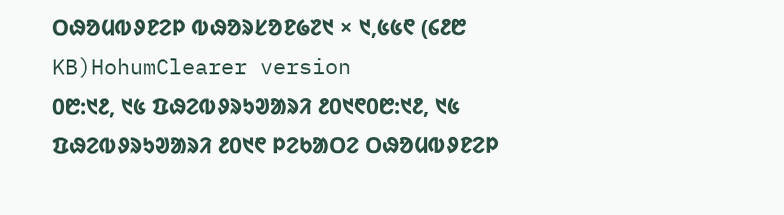ᱛᱷᱚᱢᱵᱽᱱᱮᱞ ᱵᱷᱚᱨᱥᱚᱱ᱙᱗᱑ × ᱑,᱕᱕᱖ (᱔᱒᱘ KB)HohumClearer version
᱐᱘:᱑᱒, ᱑᱕ ᱯᱷᱮᱵᱽᱨᱩᱣᱟᱨᱤ ᱒᱐᱑᱖᱐᱘:᱑᱒, ᱑᱕ ᱯᱷᱮᱵᱽᱨᱩᱣᱟᱨᱤ ᱒᱐᱑᱖ ᱞᱮᱠᱟᱛᱮ ᱛᱷᱚᱢᱵᱽᱱᱮᱞ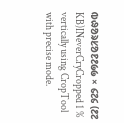ᱵᱷᱚᱨᱥᱚᱱ᱒᱙᱙ × ᱔᱗᱔ (᱒᱗ KB)INeverCryCropped 1 % vertically using CropTool with precise mode.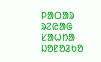ᱞᱟᱛᱟᱨ ᱨᱮᱭᱟᱜ ᱥᱟᱦᱴᱟ ᱡᱚᱱᱚᱲᱠᱚ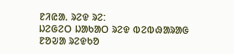ᱱᱤᱭᱟᱹ ᱨᱮᱫ ᱨᱮ:
ᱡᱮᱜᱮᱛ ᱡᱟᱠᱟᱛ ᱨᱮᱫ ᱵᱮᱵᱷᱟᱨᱟᱜ
ᱱᱚᱶᱟ ᱨᱮᱫᱠᱚ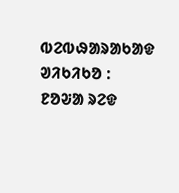ᱵᱮᱵᱷᱟᱨᱟᱠᱟᱫ ᱣᱤᱠᱤᱠᱚ :
ᱱᱚᱶᱟ ᱨᱮᱫ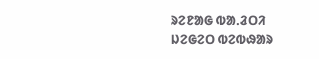ᱨᱮᱱᱟᱜ ᱵᱟᱹᱲᱛᱤ ᱡᱮᱜᱮᱛ ᱵᱮᱵᱷᱟᱨ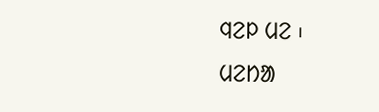ᱧᱮᱞ ᱢᱮ ᱾
ᱢᱮᱴᱟ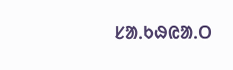ᱥᱟᱹᱠᱷᱭᱟᱹᱛ